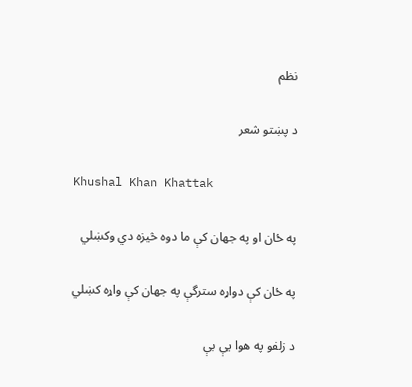نظم

د پښتو شعر

Khushal Khan Khattak

په ځان او په جهان کې ما دوه څيزه دي وکښلي

په ځان کې دواړه سترگې په جهان کې واړه کښلي

د زلفو په هوا يې بې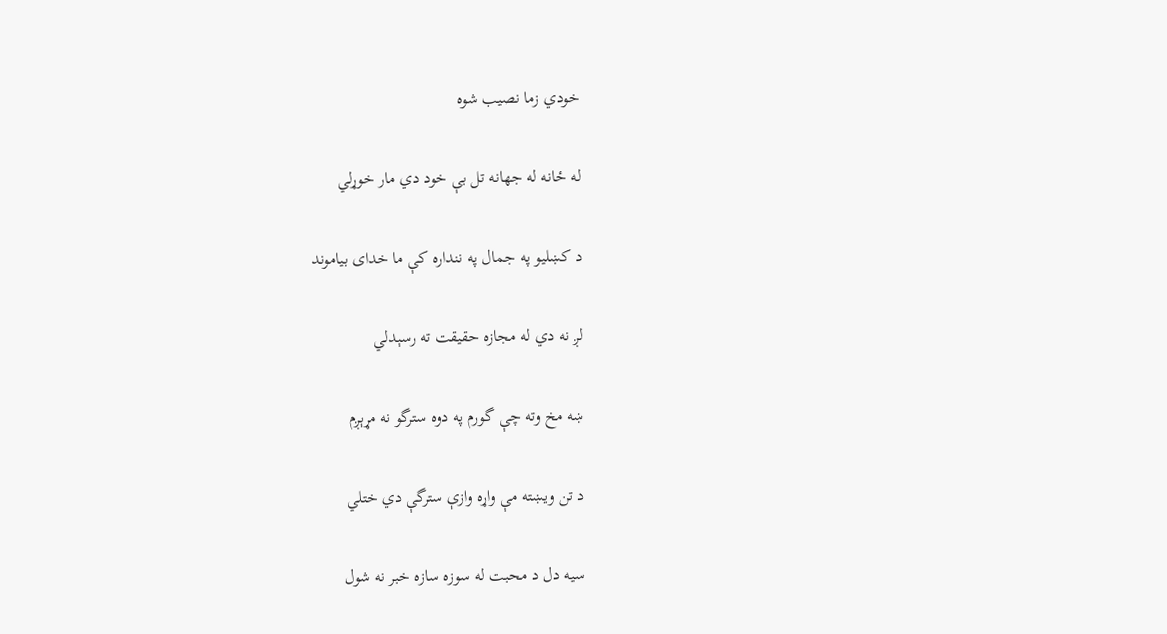خودي زما نصيب شوه

له ځانه له جهانه تل بې خود دي مار خوړلي

د کښليو په جمال په ننداره کې ما خدای بياموند

لږ نه دي له مجازه حقيقت ته رسېدلي

ښه مخ وته چې گورم په دوه سترگو نه مړېږم

د تن ويښته مې واړه وازې سترگې دي ختلي

سيه دل د محبت له سوزه سازه خبر نه شول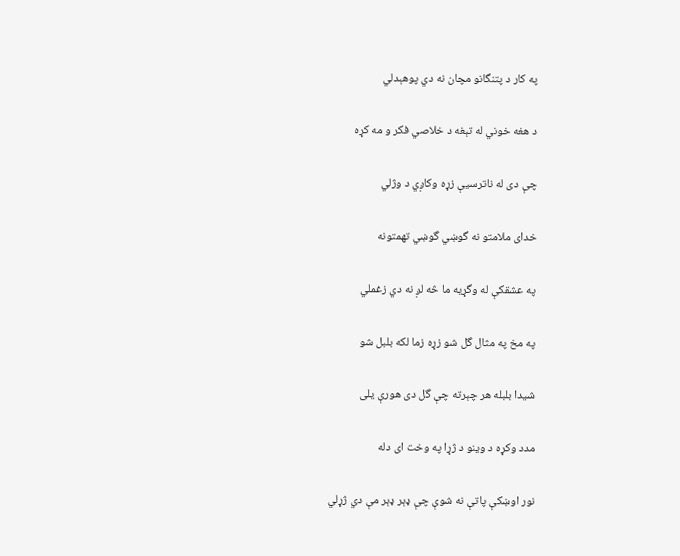په کار د پتنگانو مچان نه دي پوهېدلي

د هغه خوني له تېغه د خلاصي فکر و مه کړه

چې دی له ناترسيې زړه وکاږي د وژلي

خدای ملامتو نه گوښي گوښي تهمتونه

په عشقکې له وگړيه ما څه لږ نه دي زغملي

په مخ په مثال گل شو زړه زما لکه بلبل شو

شيدا بلبله هر چېرته چې گل دی هورې يلی

مدد وکړه د وينو د ژړا په وخت ای دله

نور اوښکې پاتې نه شوې چې ډېر ډېر مې دي ژړلي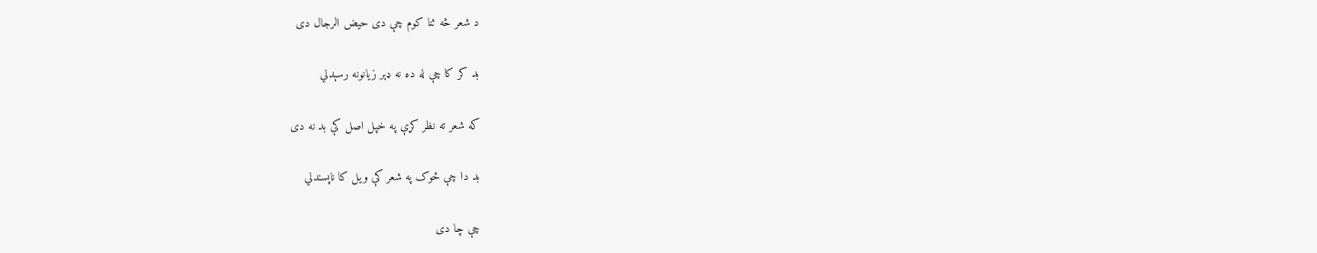د شعر څه ثنا کوم چې دی حيض الرجال دی

بد کر کا چې له ده نه ډېر زيانونه رسېدلي

که شعر ته نظر کړې په خپل اصل کې بد نه دی

بد دا چې څوک په شعر کې ويل کا ناپسندلي

چې چا دی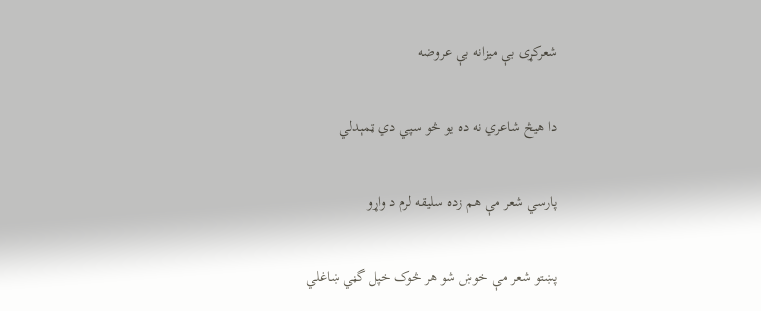شعرکړی بې ميزانه بې عروضه

دا هيڅ شاعري نه ده يو څو سپي دي ټمېدلي

پارسي شعر مې هم زده سليقه لرم د واړو

پښتو شعر مې خوښ شو هر څوک خپل گڼي ښاغلي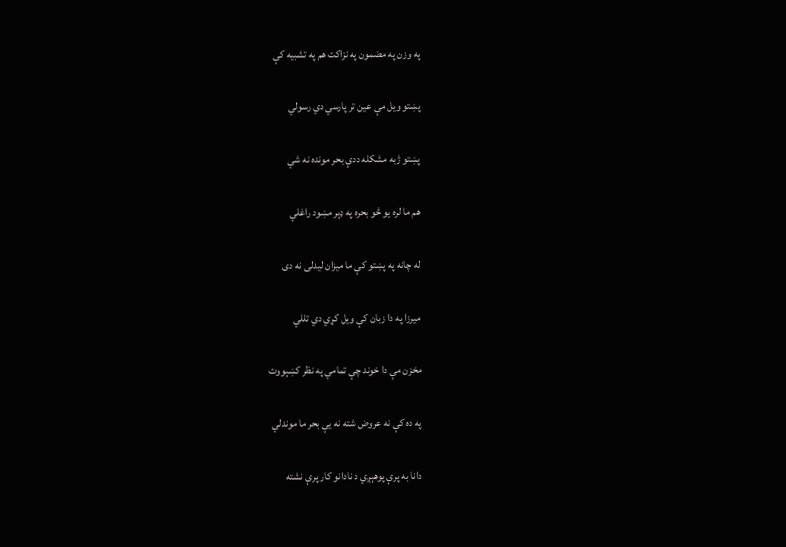په وزن په مضمون په نزاکت هم په تشبيه کې

پښتو ويل مې عين تر پارسي دي رسولي

پښتو ژبه مشکله ددې بحر مونده نه شي

هم ما لره يو څو بحره په ډېر مښود راغلي

له چانه په پښتو کې ما ميزان ليدلی نه دی

ميرزا په دا زبان کې ويل کړي دي تللي

مخزن مې دا خوند چې تمامي په نظر کښېووت

په ده کې نه عروض شته نه يې بحر ما موندلي

دانا به پرې پوهېږي د نادانو کار پرې نشته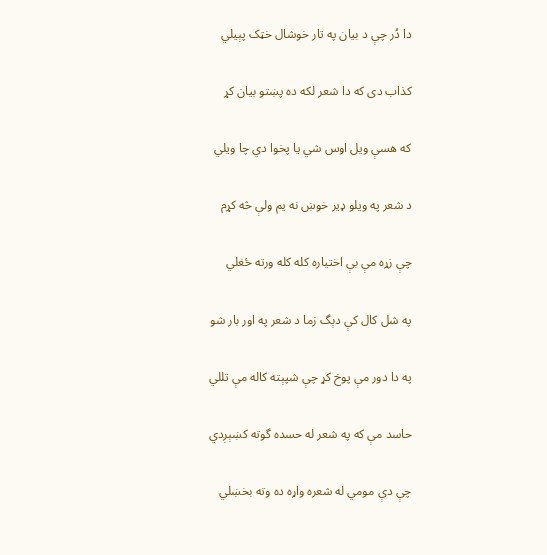دا دُر چې د بيان په تار خوشال خټک پېيلي

کذاب دی که دا شعر لکه ده پښتو بيان کړ

که هسې ويل اوس شي يا پخوا دي چا ويلي

د شعر په ويلو ډير خوښ نه يم ولې څه کړم

چې زړه مې بې اختياره کله کله ورته ځغلي

په شل کال کې دېگ زما د شعر په اور بار شو

په دا دور مې پوخ کړ چې شپېته کاله مې تللي

حاسد مې که په شعر له حسده گوته کښېږدي

چې دې مومي له شعره واړه ده وته بخښلي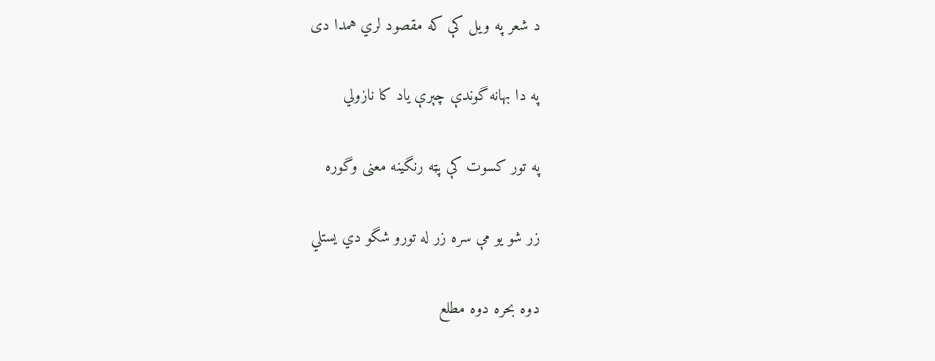د شعر په ويل کې که مقصود لري همدا دی

په دا بهانه گوندې چېرې ياد کا نازولي

په تور کسوت کې پټه رنگينه معنی وگوره

زر شو يو مې سره زر له تورو شگو دي يستلي

دوه بحره دوه مطلع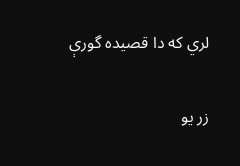لري که دا قصيده گورې

زر يو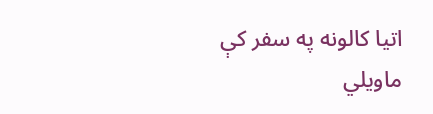اتيا کالونه په سفر کې ماويلي